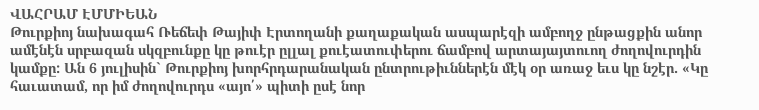ՎԱՀՐԱՄ ԷՄՄԻԵԱՆ
Թուրքիոյ նախագահ Ռեճեփ Թայիփ Էրտողանի քաղաքական ասպարէզի ամբողջ ընթացքին անոր ամէնէն սրբազան սկզբունքը կը թուէր ըլլալ քուէատուփերու ճամբով արտայայտուող ժողովուրդին կամքը: Ան 6 յուլիսին` Թուրքիոյ խորհրդարանական ընտրութիւններէն մէկ օր առաջ եւս կը նշէր. «Կը հաւատամ, որ իմ ժողովուրդս «այո՛» պիտի ըսէ նոր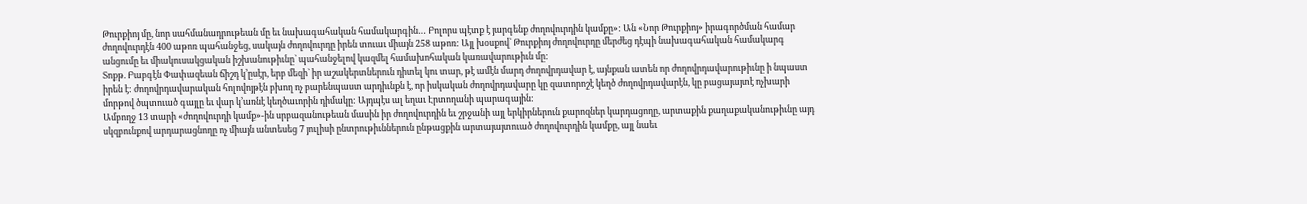Թուրքիոյ մը, նոր սահմանադրութեան մը եւ նախագահական համակարգին… Բոլորս պէտք է յարգենք ժողովուրդին կամքը»: Ան «Նոր Թուրքիոյ» իրագործման համար ժողովուրդէն 400 աթոռ պահանջեց, սակայն ժողովուրդը իրեն տուաւ միայն 258 աթոռ: Այլ խօսքով` Թուրքիոյ ժողովուրդը մերժեց դէպի նախագահական համակարգ անցումը եւ միակուսակցական իշխանութիւնը` պահանջելով կազմել համախոհական կառավարութիւն մը:
Տոքթ. Բաբգէն Փափազեան ճիշդ կ’ըսէր, երբ մեզի` իր աշակերտներուն դիտել կու տար, թէ ամէն մարդ ժողովրդավար է, այնքան ատեն որ ժողովրդավարութիւնը ի նպաստ իրեն է: ժողովրդավարական հոլովոյթէն բխող ոչ բարենպաստ արդիւնքն է, որ իսկական ժողովրդավարը կը զատորոշէ կեղծ ժողովրդավարէն, կը բացայայտէ ոչխարի մորթով ծպտուած գայլը եւ վար կ’առնէ կեղծաւորին դիմակը: Այդպէս ալ եղաւ Էրտողանի պարագային:
Ամբողջ 13 տարի «ժողովուրդի կամք»-ին սրբազանութեան մասին իր ժողովուրդին եւ շրջանի այլ երկիրներուն քարոզներ կարդացողը, արտաքին քաղաքականութիւնը այդ սկզբունքով արդարացնողը ոչ միայն անտեսեց 7 յուլիսի ընտրութիւններուն ընթացքին արտայայտուած ժողովուրդին կամքը, այլ նաեւ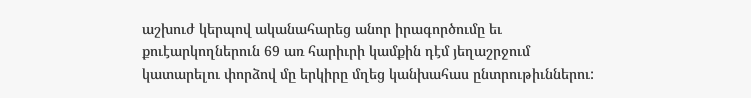աշխուժ կերպով ականահարեց անոր իրագործումը եւ քուէարկողներուն 69 առ հարիւրի կամքին դէմ յեղաշրջում կատարելու փորձով մը երկիրը մղեց կանխահաս ընտրութիւններու: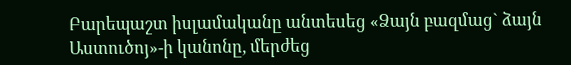Բարեպաշտ իսլամականը անտեսեց «Ձայն բազմաց` ձայն Աստուծոյ»-ի կանոնը, մերժեց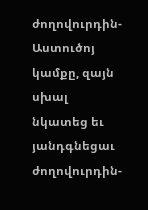ժողովուրդին-Աստուծոյ կամքը, զայն սխալ նկատեց եւ յանդգնեցաւ ժողովուրդին-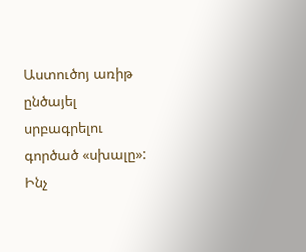Աստուծոյ առիթ ընծայել սրբագրելու գործած «սխալը»: Ինչ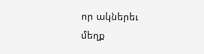որ ակներեւ մեղք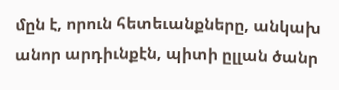մըն է, որուն հետեւանքները, անկախ անոր արդիւնքէն, պիտի ըլլան ծանր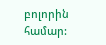բոլորին համար: